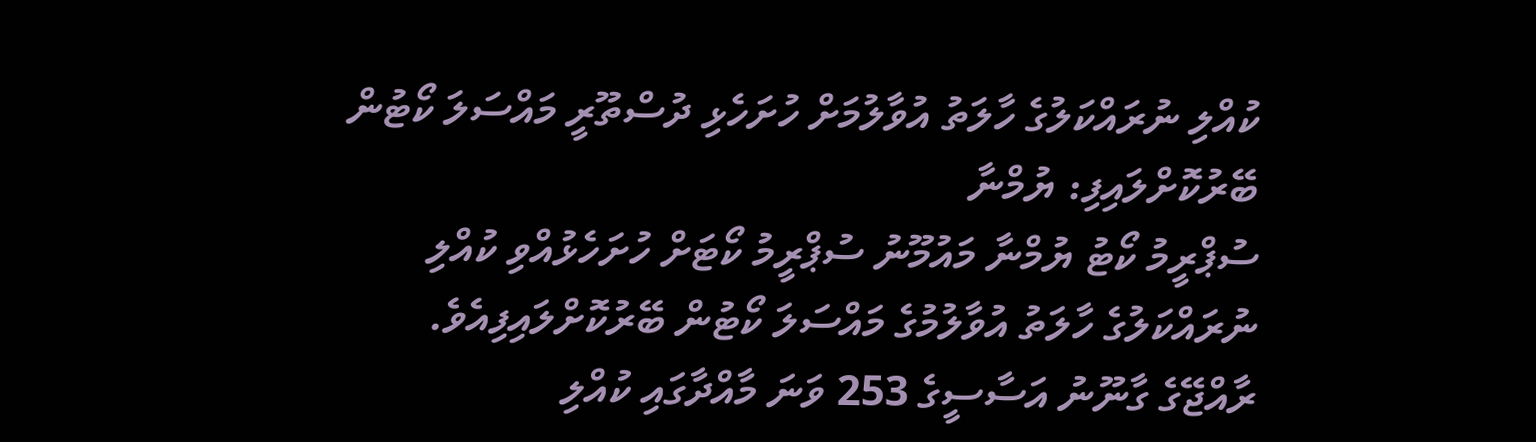ކުއްލި ނުރައްކަލުގެ ހާލަތު އުވާލުމަށް ހުށަހެޅި ދުސްތޫރީ މައްސަލަ ކޯޓުން ބޭރުކޮށްލައިފި: ޔުމްނާ
ސުޕްރީމު ކޯޓު ޔުމްނާ މައުމޫނު ސުޕްރީމު ކޯޓަށް ހުށަހެޅުއްވި ކުއްލި ނުރައްކަލުގެ ހާލަތު އުވާލުމުގެ މައްސަލަ ކޯޓުން ބޭރުކޮށްލައިފިއެވެ.
ރާއްޖޭގެ ގާނޫނު އަސާސީގެ 253 ވަނަ މާއްދާގައި ކުއްލި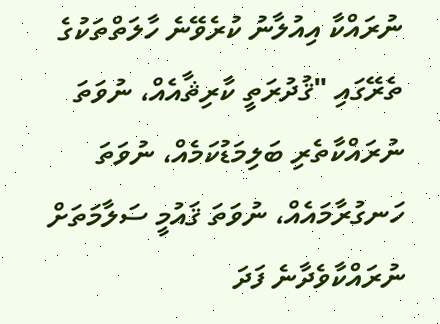ނުރައްކާ އިއުލާނު ކުރެވޭނެ ހާލަތްތަކުގެ ތެރޭގައި "ޤުދުރަތީ ކާރިޘާއެއް، ނުވަތަ ނުރައްކާތެރި ބަލިމަޑުކަމެއް، ނުވަތަ ހަނގުރާމައެއް، ނުވަތަ ޤައުމީ ސަލާމަތަށް ނުރައްކާވެދާނެ ފަދަ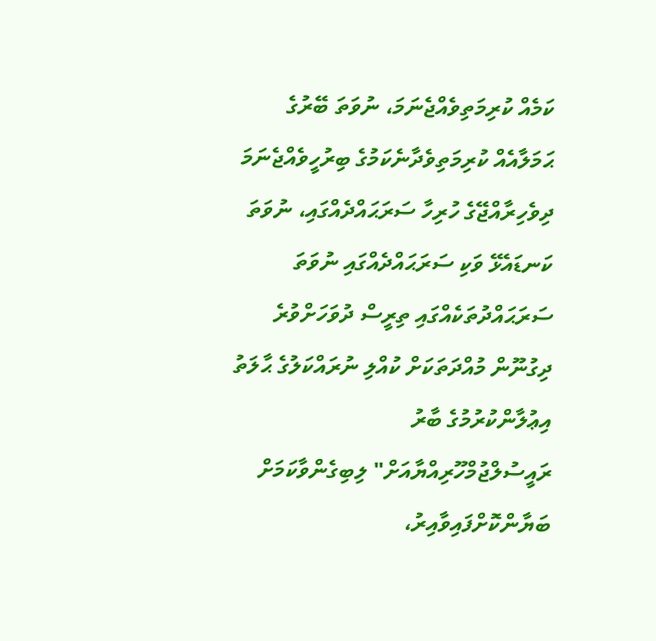ކަމެއް ކުރިމަތިވެއްޖެނަމަ، ނުވަތަ ބޭރުގެ ޙަމަލާއެއް ކުރިމަތިވެދާނެކަމުގެ ބިރުހީވެއްޖެނަމަ ދިވެހިރާއްޖޭގެ ހުރިހާ ސަރަޙައްދެއްގައި، ނުވަތަ ކަނޑައެޅޭ ވަކި ސަރަޙައްދެއްގައި ނުވަތަ ސަރަޙައްދުތަކެއްގައި ތިރީސް ދުވަހަށްވުރެ ދިގުނޫން މުއްދަތަކަށް ކުއްލި ނުރައްކަލުގެ ޙާލަތު އިޢުލާންކުރުމުގެ ބާރު ރައީސުލްޖުމްހޫރިއްޔާއަށް" ލިބިގެންވާކަމަށް ބަޔާންކޮށްފައިވާއިރު،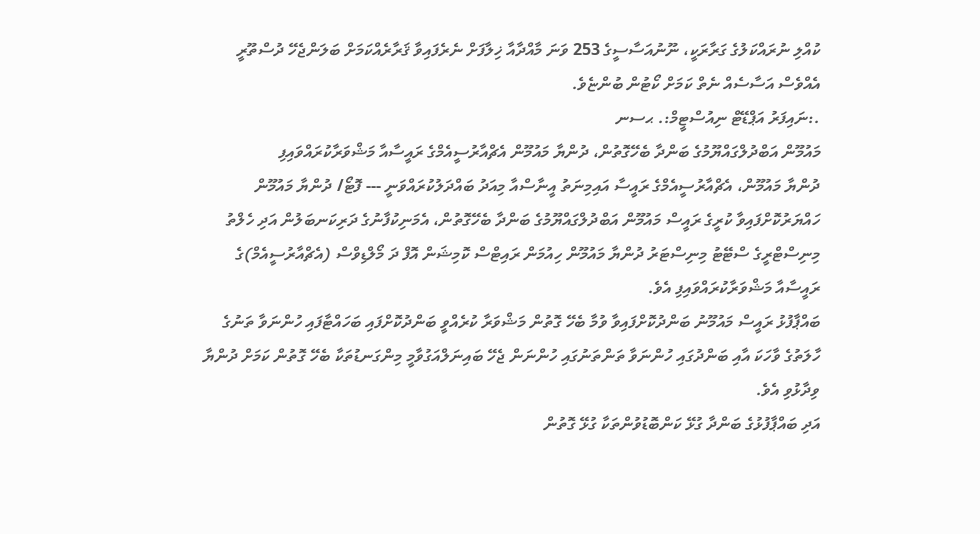ކުއްލި ނުރައްކަލުގެ ގަރާރަކީ، ނޫނުއަސާސީގެ 253 ވަނަ މާއްދާއާ ޚިލާފަށް ނެރެފައިވާ ޤަރާރެއްކަމަށް ބަލަންޖެހޭ ދުސްތޫރީ އެއްވެސް އަސާސެއް ނެތް ކަމަށް ކޯޓުން ބުންޏެވެ.
.:ނައިފަރު އަޕްޑޭޓް ނިއުސްޓީމް:. ޙސނ
މައުމޫން އަބްދުލްގައްޔޫމުގެ ބަންދާ ބެހޭގޮތުން، ދުންޔާ މައުމޫން އެޗްއާރުސީއެމްގެ ރައީސާއާ މަޝްވަރާކުރައްވައިފި
ދުންޔާ މައުމޫން، އެޗްއާރުސީއެމްގެ ރައީސާ އައިމިނަތު އީނާސްއާ މިއަދު ބައްދަލުކުރައްވަނީ --- ފޮޓޯ/ ދުންޔާ މައުމޫން
ހައްޔަރުކޮށްފައިވާ ކުރީގެ ރައީސް މައުމޫން އަބްދުލްގައްޔޫމުގެ ބަންދާ ބެހޭގޮތުން، އެމަނިކުފާނުގެ ދަރިކަނބަލުން އަދި ހެލްތު މިނިސްޓްރީގެ ސްޓޭޓު މިނިސްޓަރު ދުންޔާ މައުމޫން ހިއުމަން ރައިޓްސް ކޮމިޝަން އޮފް ދަ މޯލްޑިވްސް (އެޗްއާރުސީއެމް)ގެ ރައީސާއާ މަޝްވަރާކުރައްވައިފި އެވެ.
ބައްޕާފުޅު ރައީސް މައުމޫނު ބަންދުކޮށްފައިވާ ވުމާ ބެހޭ ގޮތުން މަޝްވަރާ ކުރެއްވީ ބަންދުކޮށްފައި ބަހައްޓާފައި ހުންނަވާ ތަނުގެ ހާލަތުގެ ވާހަކަ އާއި ބަންދުގައި ހުންނަވާ ތަންތަނުގައި ހުންނަން ޖެހޭ ބައިނަލްއަގުވާމީ މިންގަނޑުތަކާ ބެހޭ ގޮތުން ކަމަށް ދުންޔާ ވިދާޅުވި އެވެ.
އަދި ބައްޕާފުޅުގެ ބަންދާ ގުޅޭ ކަންބޮޑުވުންތަކާ ގުޅޭ ގޮތުން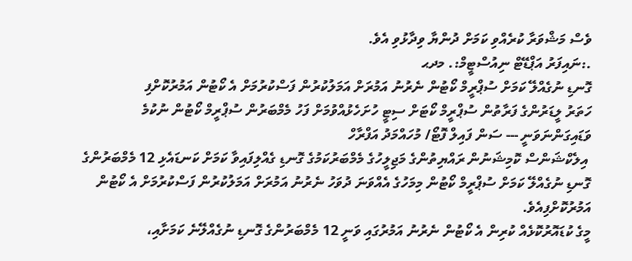ވެސް މަޝްވަރާ ކުރެއްވި ކަމަށް ދުންޔާ ވިދާޅުވި އެވެ.
.:ނައިފަރު އަޕްޑޭޓް ނިއުސްޓީމް:. މދޙ
ގޮނޑި ނުގެއްލޭ ކަމަށް ސުޕްރީމް ކޯޓުން ނެރުނު އަމުރަށް އަމަލުކުރުން ފަސްކުރުމަށް އެ ކޯޓުން އަމުރުކޮށްފި
ހަތަރު ލީޑަރުންގެ ފަރާތުން ސުޕްރީމް ކޯޓަށް ސިޓީ ހުށަހެޅުއްވުމަށް ފަހު މެމްބަރުން ސުޕްރީމް ކޯޓުން ނުކުމެ ވަޑައިގަންނަވަނީ --- ސަން ފައިލް ފޮޓޯ/ މުހައްމަދު އަފްރާހް
 އިލެކްޝަންސް ކޮމިޝަނުން ރައްޔިތުންގެ މަޖިލީހުގެ މެމްބަރުކަމުގެ ގޮނޑި ގެއްލިފައިވާ ކަމަށް ކަނޑައެޅި 12 މެމްބަރުންގެ ގޮނޑި ނުގެއްލޭ ކަމަށް ސުޕްރީމް ކޯޓުން މިމަހުގެ އެއްވަނަ ދުވަހު ނެރުނު އަމުރަށް އަމަލުކުރުން ފަސްކުރުމަށް އެ ކޯޓުން އަމުރުކޮށްފިއެވެ.
މީގެ ކުޑައޮރުކޮޅެއް ކުރިން އެ ކޯޓުން ނެރުނު އަމުރުގައި ވަނީ 12 މެމްބަރުންގެ ގޮނޑި ނުގެއްލޭނެ ކަމަށާއި،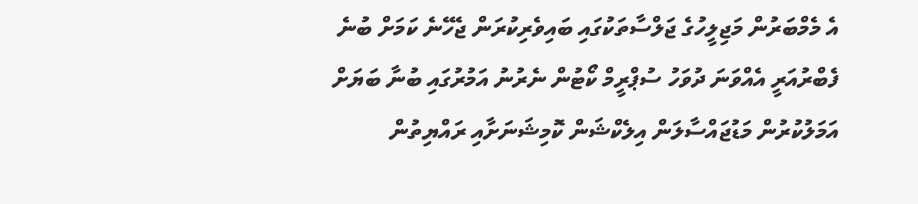އެ މެމްބަރުން މަޖިލީހުގެ ޖަލްސާތަކުގައި ބައިވެރިކުރަން ޖެހޭނެ ކަމަށް ބުނެ ފެބްރުއަރީ އެއްވަނަ ދުވަހު ސުޕްރީމް ކޯޓުން ނެރުނު އަމުރުގައި ބުނާ ބަޔަށް އަމަލުކުރުން މަޑުޖައްސާލަން އިލެކްޝަން ކޮމިޝަނަށާއި ރައްޔިތުން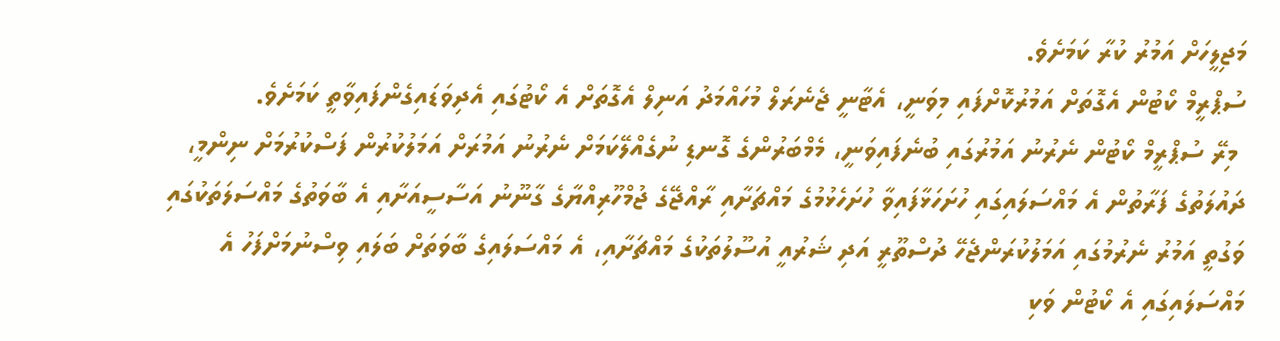މަޖިލީހަށް އަމުރު ކުރާ ކަމަށެވެ.
ސުޕްރީމް ކޯޓުން އެގޮތަށް އަމުރުކޮށްފައި މިވަނީ، އެޓާނީ ޖެނެރަލް މުހައްމަދު އަނިލް އެގޮތަށް އެ ކޯޓުގައި އެދިވަޑައިގެންފައިވާތީ ކަމަށެވެ.
 މިރޭ ސުޕްރީމް ކޯޓުން ނެރުނު އަމުރުގައި ބުނެފައިވަނީ، މެމްބަރުންގެ ގޮނޑި ނުގެއްލޭކަމަށް ނެރުނު އަމުރަށް އަމަލުކުރުން ފަސްކުރުމަށް ނިންމީ، ދައުލަތުގެ ފަރާތުން އެ މައްސަލައިގައި ހުށަހަޅާފައިވާ ހުށަހެޅުމުގެ މައްޗަށާއި ރާއްޖޭގެ ޖުމްހޫރިއްޔާގެ ގާނޫނު އަސާސީއަށާއި އެ ބާވަތުގެ މައްސަލަތަކުގައި ވަގުތީ އަމުރު ނެރުމުގައި އަމަލުކުރަންޖެހޭ ދުސްތޫރީ އަދި ޝަރުއީ އުސޫލުތަކުގެ މައްޗަށާއި، އެ މައްސަލައިގެ ބާވަތަށް ބަލައި ވިސްނުމަށްފަހު އެ މައްސަލައިގައި އެ ކޯޓުން ވަކި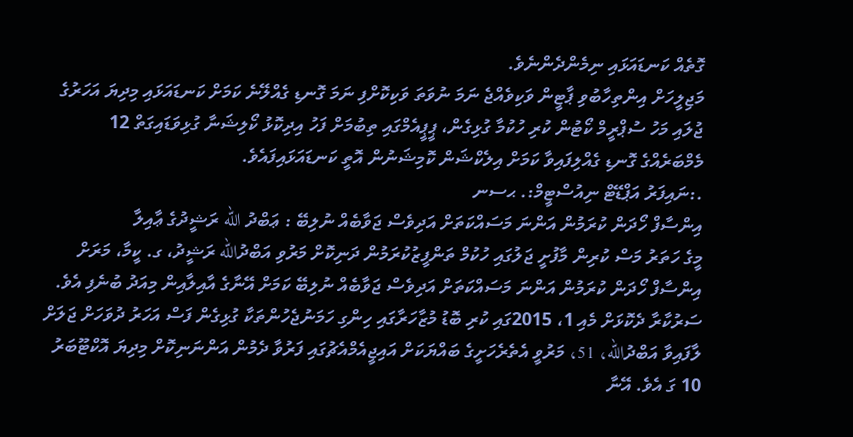ގޮތެއް ކަނޑައަޅައި ނިމެންދެންނެވެ.
މަޖިލީހަށް އިންތިހާބުވި ޕާޓީން ވަކިވެއްޖެ ނަމަ ނުވަތަ ވަކިކޮށްފި ނަމަ ގޮނޑި ގެއްލޭނެ ކަމަށް ކަނޑައަޅައި މިދިޔަ އަހަރުގެ ޖުލައި މަހު ސުޕްރީމް ކޯޓުން ކުރި ހުކުމާ ގުޅިގެން، ޕީޕީއެމްގައި ތިބުމަށް ފަހު އިދިކޮޅު ކޯލިޝަނާ ގުޅިވަޑައިގަތް 12 މެމްބަރެއްގެ ގޮނޑި ގެއްލިފައިވާ ކަމަށް އިލެކްޝަން ކޮމިޝަނުން އޮތީ ކަނޑައަޅައިފައެވެ.
.:ނައިފަރު އަޕްޑޭޓް ނިއުސްޓީމް:. ޙސނ
އިންސާފް ހޯދަން ކުރަމުން އަންނަ މަސައްކަތަށް އަދިވެސް ޖަވާބެއް ނުލިބޭ : ޢަބްދު الله ރަޝީދުގެ ޢާއިލާ
މީގެ ހަތަރު މަސް ކުރިން މާފުށީ ޖަލުގައި ހުކުމް ތަންފީޒުކުރަމުން ދަނިކޮށް މަރުވި އަބްދުالله ރަޝީދު، ގ. ކީމާ، މަރަށް އިންސާފް ހޯދަން ކުރަމުން އަންނަ މަސައްކަތަށް އަދިވެސް ޖަވާބެއް ނުލިބޭ ކަމަށް އޭނާގެ އާއިލާއިން މިއަދު ބުނެފި އެވެ.
ސަރުކާރާ ދެކޮޅަށް މެއި 1، 2015ގައި ކުރި ބޮޑު މުޒާހަރާގައި ހިންގި ހަމަނުޖެހުންތަކާ ގުޅިގެން ފަސް އަހަރު ދުވަހަށް ޖަލަށް ލާފައިވާ އަބްދުالله، 51، މަރުވީ އެތެރެހަށީގެ ބައްޔަކަށް އައިޖީއެމްއެޗުގައި ފަރުވާ ދެމުން އަންނަނިކޮށް މިދިޔަ އޮކްޓޫބަރު 10 ގަ އެވެ. އޭނާ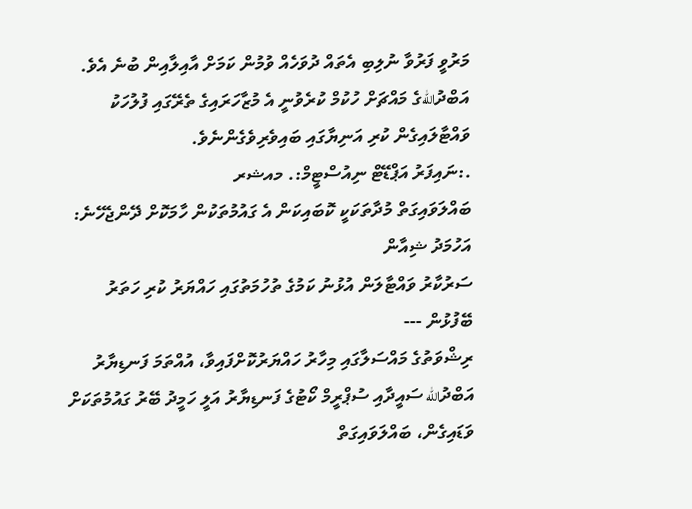މަރުވީ ފަރުވާ ނުލިބި އެތައް ދުވަހެއް ވުމުން ކަމަށް އާއިލާއިން ބުނެ އެވެ.
އަބްދުاللهގެ މައްޗަށް ހުކުމް ކުރެވުނީ އެ މުޒާހަރައިގެ ތެރޭގައި ފުލުހަކު ވައްޓާލައިގެން ކުރި އަނިޔާގައި ބައިވެރިވެގެންނެވެ.
.:ނައިފަރު އަޕްޑޭޓް ނިއުސްޓީމް:. މއޝރ
ބައްލަވައިގަތް މުދާތަކަކީ ކޮބައިކަން އެ ގައުމުތަކުން ހާމަކޮށް ދޭންޖެހޭނެ: އަހުމަދު ޝިއާން
ސަރުކާރު ވައްޓާލަން އުޅުނު ކަމުގެ ތުހުމަތުގައި ހައްޔަރު ކުރި ހަތަރު ބޭފުޅުން ---
ރިޝްވަތުގެ މައްސަލާގައި މިހާރު ހައްޔަރުކޮށްފައިވާ، އުއްތަމަ ފަނޑިޔާރު އަބްދުالله ސައީދާއި ސުޕްރީމް ކޯޓުގެ ފަނޑިޔާރު އަލީ ހަމީދު ބޭރު ގައުމުތަކަށް ވަޑައިގެން، ބައްލަވައިގަތް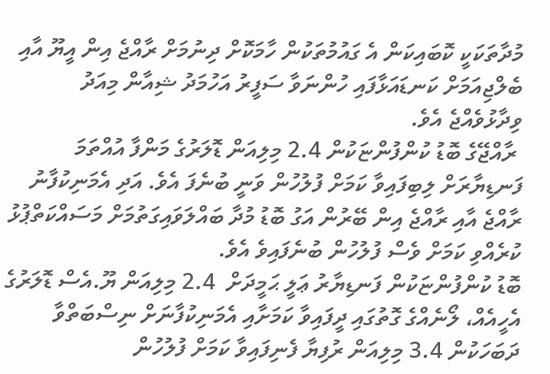މުދާތަކަކީ ކޮބައިކަން އެ ގައުމުތަކުން ހާމަކޮށް ދިނުމަށް ރާއްޖެ އިން އީޔޫ އާއި ބެލްޖިއަމަށް ކަނޑައަޅާފައި ހުންނަވާ ސަފީރު އަހުމަދު ޝިއާން މިއަދު ވިދާޅުވެއްޖެ އެވެ.
 ރާއްޖޭގެ ބޮޑު ކުންފުންޏަކުން 2.4 މިލިއަން ޑޮލަރުގެ މަންފާ އުއްތަމަ ފަނޑިޔާރަށް ލިބިފައިވާ ކަމަށް ފުލުހުން ވަނީ ބުނެފަ އެވެ. އަދި އެމަނިކުފާނު ރާއްޖެ އާއި ރާއްޖެ އިން ބޭރުން އަގު ބޮޑު މުދާ ބައްލަވައިގަތުމަށް މަސައްކަތްޕުޅު ކުރެއްވި ކަމަށް ވެސް ފުލުހުން ބުނެފައިވެ އެވެ.
ބޮޑު ކުންފުންޏަކުން ފަނޑިޔާރު ޢަލީ ޙަމީދަށް  2.4 މިލިއަން ޔޫ.އެސް ޑޮލަރުގެ އެހީއެއް، ލޯނެއްގެ ގޮތުގައި ދީފައިވާ ކަމަށާއި އެމަނިކުފާނަށް ނިސްބަތްވާ ދަބަހަކުން 3.4 މިލިއަން ރުފިޔާ ފެނިފައިވާ ކަމަށް ފުލުހުން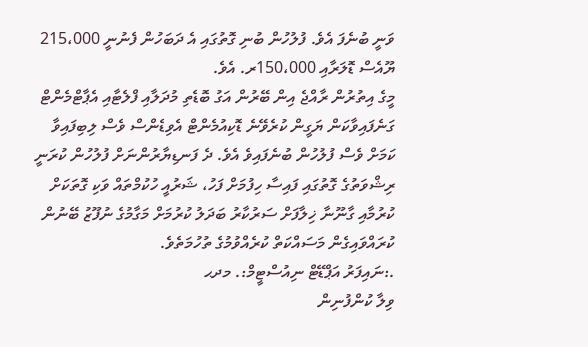ވަނީ ބުނެފަ އެވެ. ފުލުހުން ބުނި ގޮތުގައި އެ ދަބަހުން ފެނުނީ 215،000 ޔޫއެސް ޑޮލަރާއި 150،000ރ. އެވެ.
މީގެ އިތުރުން ރާއްޖެ އިން ބޭރުން އަގު ބޮޑެތި މުދަލާއި ފްލެޓާއި އެޕާޓްމެންޓް ގަނެފައިވާކަން ޔަގީން ކުރެވޭނެ ޑޮކިއުމެންޓް އެވިޑެންސް ވެސް ލިބިފައިވާ ކަމަށް ވެސް ފުލުހުން ބުނެފައިވެ އެވެ. ދެ ފަނޑިޔާރުންނަށް ފުލުހުން ކުރަނީ ރިޝްވަތުގެ ގޮތުގައި ފައިސާ ހިފުމަށް ފަހު، ޝަރުއީ ހުކުމްތައް ވަކި ގޮތަކަށް ކުރުމާއި ގާނޫނާ ޚިލާފަށް ސަރުކާރު ބަދަލު ކުރުމަށް މަގާމުގެ ނުފޫޒު ބޭނުން ކުރައްވައިގެން މަސައްކަތް ކުރެއްވުމުގެ ތުހުމަތެވެ.
.:ނައިފަރު އަޕްޑޭޓް ނިއުސްޓީމް:. މދޙ
ވިލާ ކުންފުނިން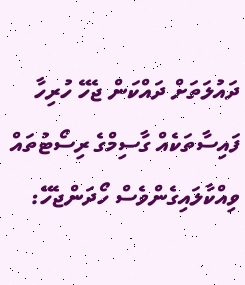ދައުލަތަށް ދައްކަން ޖެހޭ ހުރިހާ ފައިސާތަކެއް ގާސިމްގެ ރިސޯޓުތައް ވިއްކާލައިގެންވެސް ހޯދަންޖެހޭ: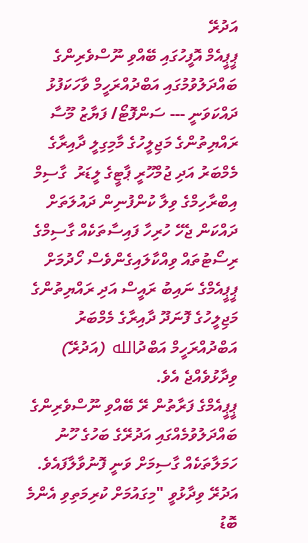އަދުރޭ
ޕީޕީއެމް އޮފީހުގައި ބޭއްވި ނޫސްވެރިންގެ ބައްދަލުވުމުގައި އަބްދުއްރަހީމް ވާހަކަފުޅު ދައްކަވަނީ --- ސަންފޮޓޯ/ ފަޔާޒު މޫސާ
ރައްޔިތުންގެ މަޖިލީހުގެ މާމިގިލީ ދާއިރާގެ މެމްބަރު އަދި ޖުމްހޫރީ ޕާޓީގެ ލީޑަރު  ގާސިމް އިބްރާހިމްގެ ވިލާ ކުންފުނިން ދައުލަތަށް ދައްކަން ޖެހޭ ހުރިހާ ފައިސާތަކެއް ގާސިމްގެ ރިސޯޓުތައް ވިއްކާލައިގެންވެސް ހޯދުމަށް ޕީޕީއެމްގެ ނައިބު ރައީސް އަދި ރައްޔިތުންގެ މަޖިލީހުގެ ފޮނަދޫ ދާއިރާގެ މެމްބަރު އަބްދުއްރަހީމް އަބްދުالله (އަދުރޭ) ވިދާޅުވެއްޖެ އެވެ.
ޕީޕީއެމްގެ ފަރާތުން ރޭ ބޭއްވި ނޫސްވެރިންގެ ބައްދަލުވުމެއްގައި އަދުރޭގެ ބަހުގެ ހޫނު ހަމަލާތަކެއް ގާސިމަށް ވަނީ ފޮނުވާލާފައެވެ. އަދުރޭ ވިދާޅުވީ "މިގައުމަށް ކުރިމަތިވި އެންމެ ބޮޑު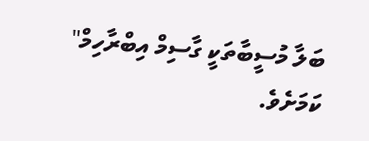ބަލާ މުސީބާތަކީ ގާސިމް އިބްރާހިމް" ކަމަށެވެ.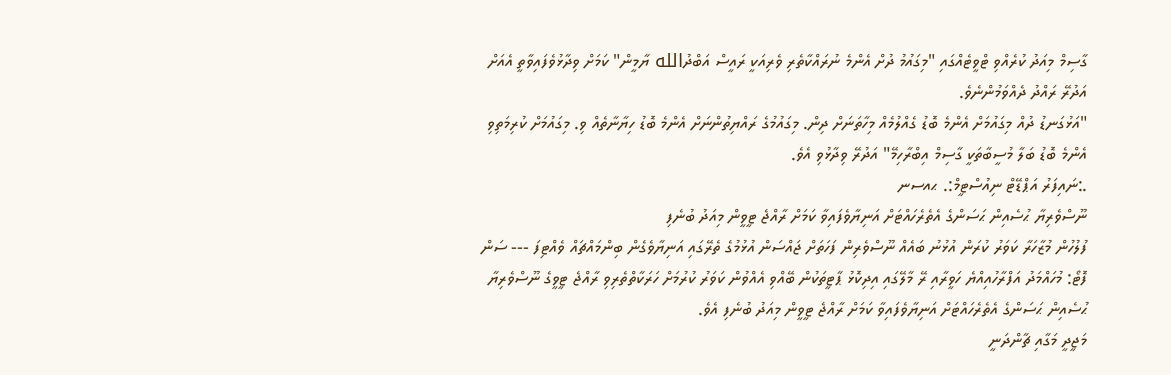ގާސިމް މިއަދު ކުރެއްވި ޓްވީޓެއްގައި "މިގައުމު ދުށް އެންމެ ނުރައްކާތެރި ވެރިއަކީ ރައީސް އަބްދުالله ޔާމީން" ކަމަށް ވިދާޅުވެފައިވާތީ އެއަށް  އަދުރޭ ރައްދު ދެއްވަމުންނެވެ.
"އަޅުގަނޑު ދުއް މިގައުމަށް އެންމެ ބޮޑު ގެއްލުމެއް މިހާތަނަށް ދިން. މިގައުމުގެ ރައްޔިތުންނަށް އެންމެ ބޮޑު ހިޔާނާތެއް ވި. މިގައުމަށް ކުރިމަތިވި އެންމެ ބޮޑު ބަލާ މުސީބާތަކީ ގާސިމް އިބްރާހިމޭ" އަދުރޭ ވިދާޅުވި އެވެ.
.:ނައިފަރު އަޕްޑޭޓް ނިއުސްޓީމް:. ޙއސނ
ނޫސްވެރިޔާ ޙުސެއިން ޙަސަންގެ އެތެރެހައްޓަށް އަނިޔާވެފައިވާ ކަމަށް ރާއްޖެ ޓީވީން މިއަދު ބުނެފި
ފުލުހުން މުޒާހަރާ ކަވަރު ކުރަން އުޅުނު ބައެއް ނޫސްވެރިން ފަހަތަށް ޖައްސަން އުޅުމުގެ ތެރޭގައި އަނިޔާވެގެން ބިންމައްޗައް ވެއްޓިފަ --- ސަން ފޮޓޯ: މުހައްމަދު އަފްރާހުއިއްޔެ ހަވީރާއި ރޭ މާލޭގައި އިދިކޮޅު ޕާޓީތަކުން ބޭއްވި އެއްވުން ކަވަރު ކުރުމަށް ހަރަކާތްތެރިވި ރާއްޖެ ޓީވީގެ ނޫސްވެރިޔާ ޙުސެއިން ޙަސަންގެ އެތެރެހައްޓަށް އަނިޔާވެފައިވާ ކަމަށް ރާއްޖެ ޓީވީން މިއަދު ބުނެފި އެވެ.
މަޖީދީ މަގާއި ޗާންދަނީ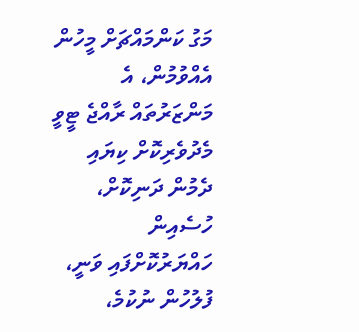މަގު ކަންމައްޗަށް މީހުން އެއްވުމުން، އެ މަންޒަރުތައް ރާއްޖެ ޓީވީ މެދުވެރިކޮށް ކިޔައި ދެމުން ދަނިކޮށް، ހުސެއިން ހައްޔަރުކޮށްފައި ވަނީ، ފުލުހުން ނުކުމެ،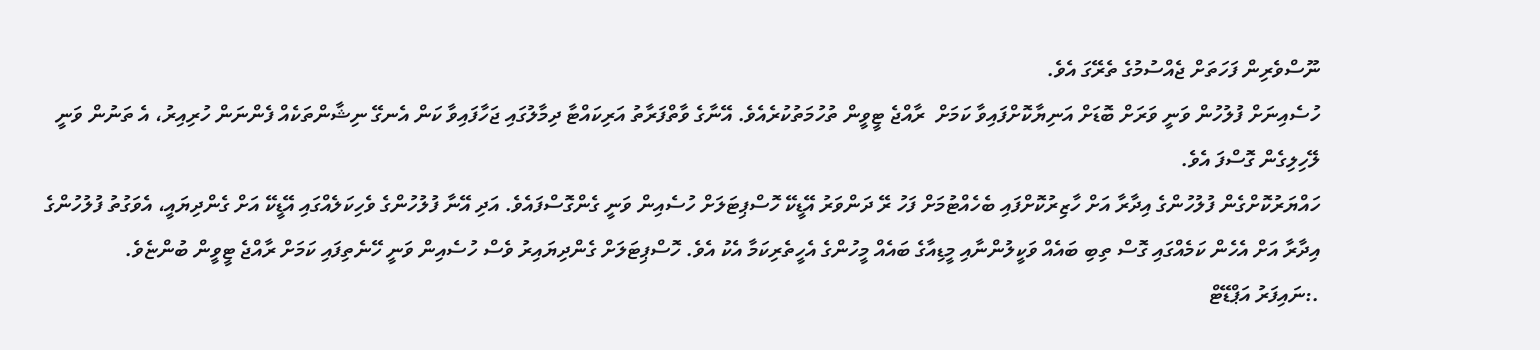ނޫސްވެރިން ފަހަތަށް ޖެއްސުމުގެ ތެރޭގަ އެވެ.
ހުސެއިނަށް ފުލުހުން ވަނީ ވަރަށް ބޮޑަށް އަނިޔާކޮށްފައިވާ ކަމަށް  ރާއްޖެ ޓީވީން ތުހުމަތުކުރެއެވެ. އޭނާގެ ވާތްފަރާތު އަރިކައްޓާ ދިމާލުގައި ޖަހާފައިވާ ކަން އެނގޭ ނިޝާންތަކެއް ފެންނަން ހުރިއިރު، އެ ތަނުން ވަނީ ލޭހިލިގެން ގޮސްފަ އެވެ.
ހައްޔަރުކޮށްގެން ފުލުހުންގެ އިދާރާ އަށް ހާޒިރުކޮށްފައި ބެހެއްޓުމަށް ފަހު ރޭ ދަންވަރު އޭޑީކޭ ހޮސްޕިޓަލަށް ހުސެއިން ވަނީ ގެންގޮސްފައެވެ. އަދި އޭނާ ފުލުހުންގެ ވެހިކަލެއްގައި އޭޑީކޭ އަށް ގެންދިޔައީ، އެވަގުތު ފުލުހުންގެ އިދާރާ އަށް އެހެން ކަމެއްގައި ގޮސް ތިބި ބައެއް ވަކީލުންނާއި މީޑިއާގެ ބައެއް މީހުންގެ އެހީތެރިކަމާ އެކު އެވެ. ހޮސްޕިޓަލަށް ގެންދިޔައިރު ވެސް ހުސެއިން ވަނީ ހޭނެތިފައި ކަމަށް ރާއްޖެ ޓީވީން ބުންޏެވެ.
.:ނައިފަރު އަޕްޑޭޓް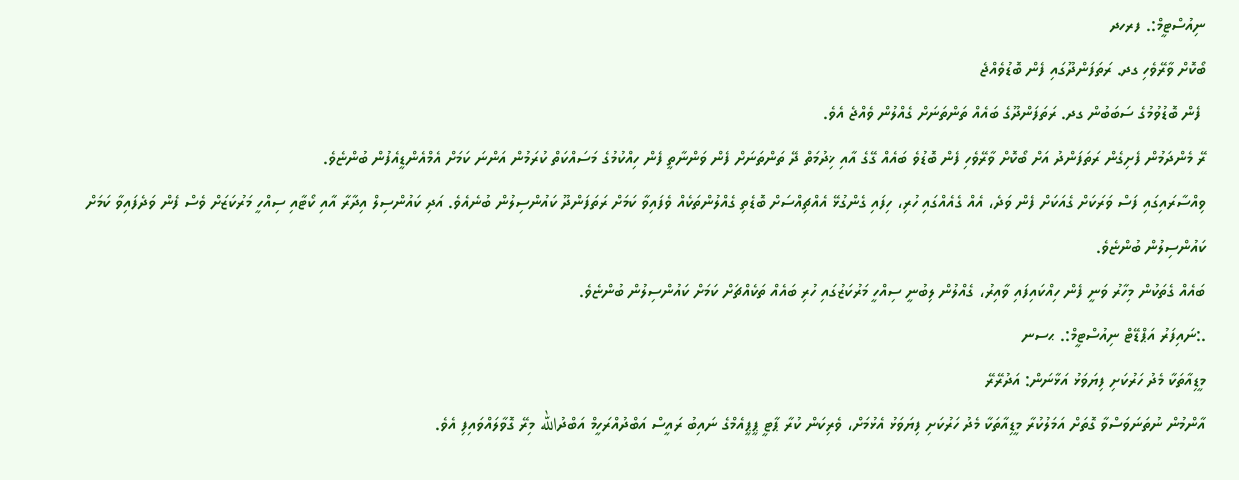ނިއުސްޓީމް:. ފރހދ
ބޯކޮށް ވާރޭވެހި ގދ. ރަތަފަންދޫގައި ފެން ބޮޑުވެއްޖެ
 ފެން ބޮޑުވުމުގެ ސަބަބުން ގދ. ރަތަފަންދޫގެ ބައެއް ތަންތަނަށް ގެއްލުން ވެއްޖެ އެވެ.
ރޭ މެންދަމުން ފެށިގެން ރަތަފަންދު އަށް ބޯކޮށް ވާރޭވެހި ފެން ބޮޑުވެ ބައެއް ގޭގެ އާއި ޚިދުމަތް ދޭ ތަންތަނަށް ފެން ވަންނާތީ ފެން ހިއްކުމުގެ މަސައްކަތް ކުރަމުން އަންނަ ކަމަށް އެމްއެންޑީއެފުން ބުންޏެވެ.
ވިއްސާރައިގައި ފަސް ވަރަކަށް ގެއަކަށް ފެން ވަދެ، އެއް ގެއެއްގައި ހުރި، ހިފައި ގެންގުޅޭ އެއްޗިއްސަށް ބޮޑެތި ގެއްލުންތަކެއް ވެފައިވާ ކަމަށް ރަތަފަންދޫ ކައުންސިލުން ބުނެއެވެ. އަދި ކައުންސިލް އިދާރާ އާއި ކޯޓާއި ސިއްހީ މަރުކަޒަށް ވެސް ފެން ވަދެފައިވާ ކަމަށް ކައުންސިލުން ބުންޏެވެ.
ބައެއް ގެތަކުން މިހާރު ވަނީ ފެން ހިއްކައިފައި ވާއިރު، ގެއްލުން ލިބުނީ ސިއްހީ މަރުކަޒުގައި ހުރި ބައެއް ތަކެއްޗަށް ކަމަށް ކައުންސިލުން ބުންޏެވެ.
.:ނައިފަރު އަޕްޑޭޓް ނިއުސްޓީމް:. ޙސނ
މީޑިއާތަކާ މެދު ހަރުކަށި ފިޔަވަޅު އަޅާނަން: އަދުރޭރޭ
އާންމުން ނުތަނަވަސްވާ ގޮތަށް އަމަލުކުރާ މީޑިއާތަކާ މެދު ހަރުކަށި ފިޔަވަޅު އެޅުމަށް، ވެރިކަން ކުރާ ޕާޓީ ޕީޕީއެމްގެ ނައިބު ރައީސް އަބްދުއްރަހީމް އަބްދުالله މިރޭ ގޮވާލައްވައިފި އެވެ.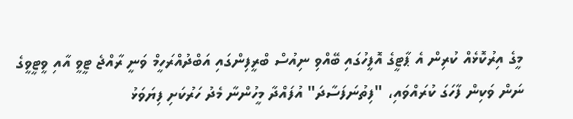މީގެ އިރުކޮޅެއް ކުރިން އެ ޕާޓީގެ އޮފީހުގައި ބޭއްވި ނިއުސް ބްރީފިންގައި އަބްދުއްރަހީމް ވަނީ ރާއްޖެ ޓީވީ އާއި ވީޓީވީގެ ނަން ވަކިން ފާހަގަ ކުރައްވައި، "ފިތުނަފަސާދަ" އުފައްދާ މީހުންނާ މެދު ހަރުކަށި ފިޔަވަޅު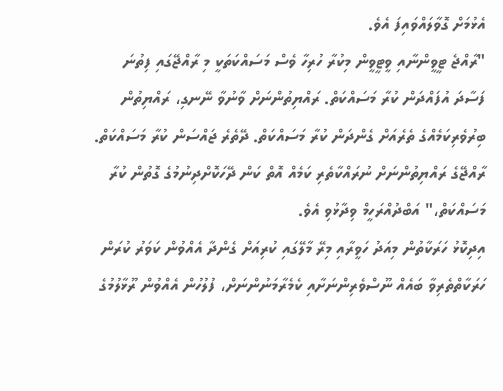އެޅުމަށް ގޮވާލައްވައިފަ އެވެ.
"ރާއްޖެ ޓީވީންނާއި ވީޓީވީން މިކުރާ ހުރިހާ ވެސް މަސައްކަތަކީ މި ރާއްޖޭގައި ފިތުނަ ފަސާދަ އުފައްދަން ކުރާ މަސައްކަތް. ރައްޔިތުންނަށް ވާނުވާ ނޭނގި، ރައްޔިތުން ބިރުވެރިކަމެއްގެ ތެރެއަށް ގެންދަން ކުރާ މަސައްކަތް. ދޭތެރެ ޖައްސަން ކުރާ މަސައްކަތް. ރާއްޖޭގެ ރައްޔިތުންނަށް ނުރައްކާތެރި ކަމެއް އޮތް ކަން ދޭހަކޮށްދިނުމުގެ ގޮތުން ކުރާ މަސައްކަތް،" އަބްދުއްރަހީމް ވިދާޅުވި އެވެ.
އިދިކޮޅު ހަރަކާތުން މިއަދު ހަވީރާއި މިރޭ މާލޭގައި ކުރިއަށް ގެންދާ އެއްވުން ކަވަރު ކުރަން ހަރަކާތްތެރިވާ ބައެއް ނޫސްވެރިންނަށާއި ކެމެރާމަނުންނަށް، ފުލުހުން އެއްވުން ރޫޅާލުމުގެ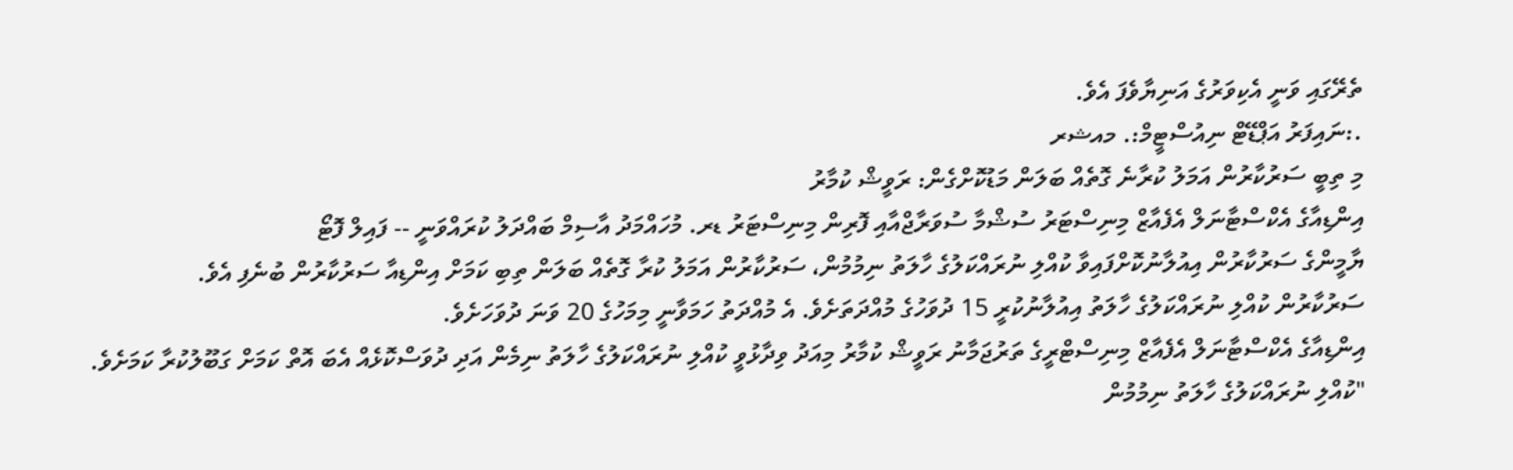ތެރޭގައި ވަނީ އެކިވަރުގެ އަނިޔާވެފަ އެވެ.
.:ނައިފަރު އަޕްޑޭޓް ނިއުސްޓީމް:. މއޝރ
މި ތިބީ ސަރުކާރުން އަމަލު ކުރާނެ ގޮތެއް ބަލަން މަޑުކޮށްގެން: ރަވީޝް ކުމާރު
އިންޑިއާގެ އެކްސްޓާނަލް އެފެއާޒް މިނިސްޓަރު ސުޝްމާ ސުވަރާޖްއާއި ފޮރިން މިނިސްޓަރު ޑރ. މުހައްމަދު އާސިމް ބައްދަލު ކުރައްވަނީ -- ފައިލް ފޮޓޯ
ޔާމީންގެ ސަރުކާރުން އިއުލާނުކޮށްފައިވާ ކުއްލި ނުރައްކަލުގެ ހާލަތު ނިމުމުން، ސަރުކާރުން އަމަލު ކުރާ ގޮތެއް ބަލަން ތިބި ކަމަށް އިންޑިއާ ސަރުކާރުން ބުނެފި އެވެ.
ސަރުކާރުން ކުއްލި ނުރައްކަލުގެ ހާލަތު އިއުލާނުކުރީ 15 ދުވަހުގެ މުއްދަތަށެވެ. އެ މުއްދަތު ހަމަވާނީ މިމަހުގެ 20 ވަނަ ދުވަހަށެވެ.
އިންޑިއާގެ އެކްސްޓާނަލް އެފެއާޒް މިނިސްޓްރީގެ ތަރުޖަމާނު ރަވީޝް ކުމާރު މިއަދު ވިދާޅުވީ ކުއްލި ނުރައްކަލުގެ ހާލަތު ނިމެން އަދި ދުވަސްކޮޅެއް އެބަ އޮތް ކަމަށް ގަބޫލުކުރާ ކަމަށެވެ.
"ކުއްލި ނުރައްކަލުގެ ހާލަތު ނިމުމުން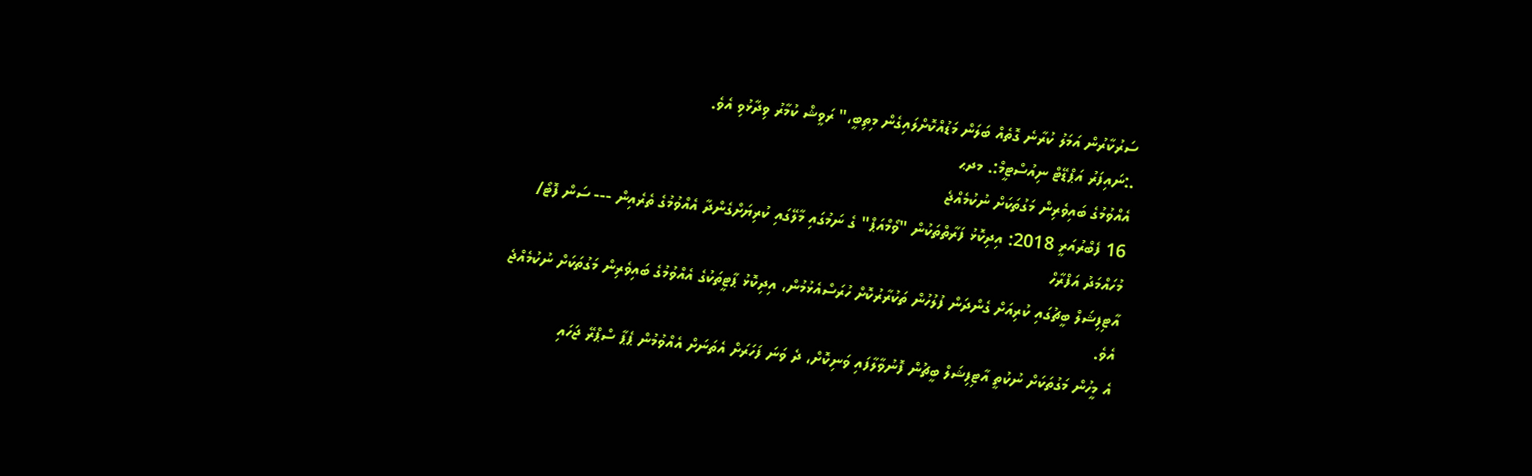ސަރުކާރުން އަމަލު ކުރާނެ ގޮތެއް ބަލަން މަޑުއްކޮށްލައިގެން މިތިބީ،" ރަވީޝް ކުމާރު ވިދާޅުވި އެވެ.
.:ނައިފަރު އަޕްޑޭޓް ނިއުސްޓީމް:. މދޙ
އެއްވުމުގެ ބައިވެރިން މަގުތަކަށް ނުކުމެއްޖެ
16 ފެބްރުއަރީ 2018: އިދިކޮޅު ފަރާތްތަކުން "ވޯމްއަޕް" ގެ ނަމުގައި މާލޭގައި ކުރިޔަށްގެންދާ އެއްވުމުގެ ތެރެއިން --- ސަން ފޮޓޯ/ މުހައްމަދު އަފްރާހް
އާޓިފިޝަލް ބީޗުގައި ކުރިއަށް ގެންދަން ފުލުހުން ތަކުރާރުކޮށް ހުރަސްއެޅުމުން، އިދިކޮޅު ޕާޓީތަކުގެ އެއްވުމުގެ ބައިވެރިން މަގުތަކަށް ނުކުމެއްޖެ އެވެ.
އެ މީހުން މަގުތަކަށް ނުކުތީ އާޓިފިޝަލް ބީޗުން ފޮނުވާލާފައި ވަނިކޮށް، ދެ ވަނަ ފަހަރަށް އެތަނަށް އެއްވުމުން ޕެޕާ ސްޕްރޭ ޖަހައި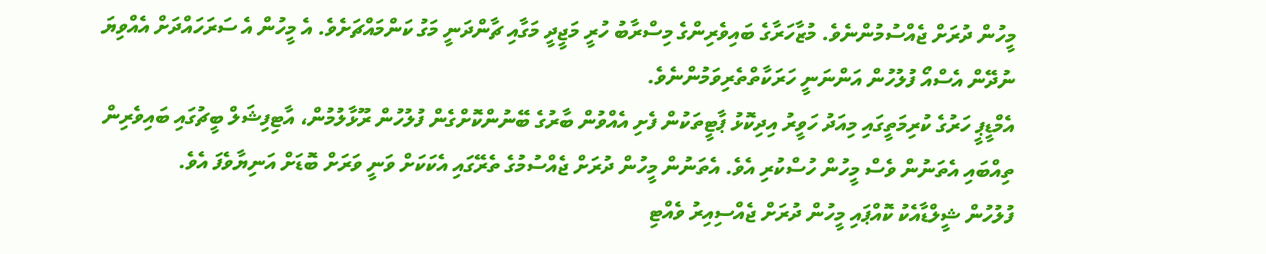މީހުން ދުރަށް ޖެއްސުމުންނެވެ. މުޒާހަރާގެ ބައިވެރިންގެ މިސްރާބު ހުރީ މަޖީދީ މަގާއި ޗާންދަނީ މަގު ކަންމައްޗަށެވެ. އެ މީހުން އެ ސަރަހައްދަށް އެއްވިޔަ ނުދޭން އެސްއޯ ފުލުހުން އަންނަނީ ހަރަކާތްތެރިވަމުންނެވެ.
އެމްޑީޕީ ހަރުގެ ކުރިމަތީގައި މިއަދު ހަވީރު އިދިކޮޅު ޕާޓީތަކުން ފެށި އެއްވުން ބާރުގެ ބޭނުންކޮށްގެން ފުލުހުން ރޫޅާލުމުން، އާޓިފިޝަލް ބީޗުގައި ބައިވެރިން ތިއްބައި އެތަނުން ވެސް މީހުން ހުސްކުރި އެވެ. އެތަނުން މީހުން ދުރަށް ޖެއްސުމުގެ ތެރޭގައި އެކަކަށް ވަނީ ވަރަށް ބޮޑަށް އަނިޔާވެފަ އެވެ.
ފުލުހުން ޝީލްޑާއެކު ކޮއްޕައި މީހުން ދުރަށް ޖެއްސިއިރު ވެއްޓި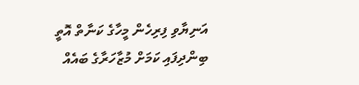އަނިޔާވި ފިރިހެން މީހާގެ ކަނާތް އޮތީ ބިންދިފައި ކަމަށް މުޒާހަރާގެ ބައެއް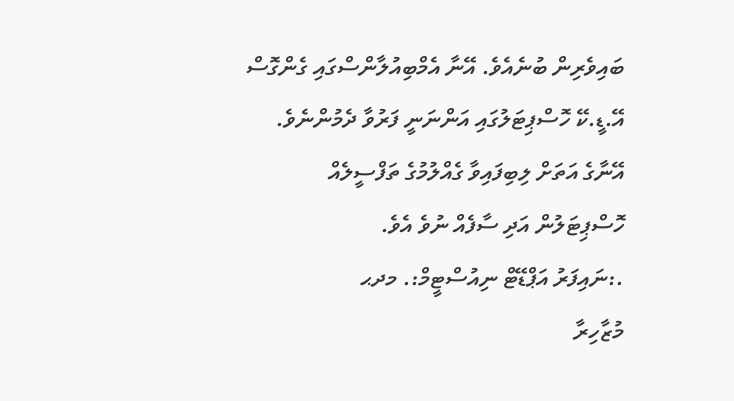ބައިވެރިން ބުނެއެވެ. އޭނާ އެމްބިއުލާންސްގައި ގެންގޮސް އޭ.ޑީ.ކޭ ހޮސްޕިޓަލުގައި އަންނަނީ ފަރުވާ ދެމުންނެވެ. އޭނާގެ އަތަށް ލިބިފައިވާ ގެއްލުމުގެ ތަފްސީލެއް ހޮސްޕިޓަލުން އަދި ސާފެއް ނުވެ އެވެ.
.:ނައިފަރު އަޕްޑޭޓް ނިއުސްޓީމް:. މދޙ
މުޒާހިރާ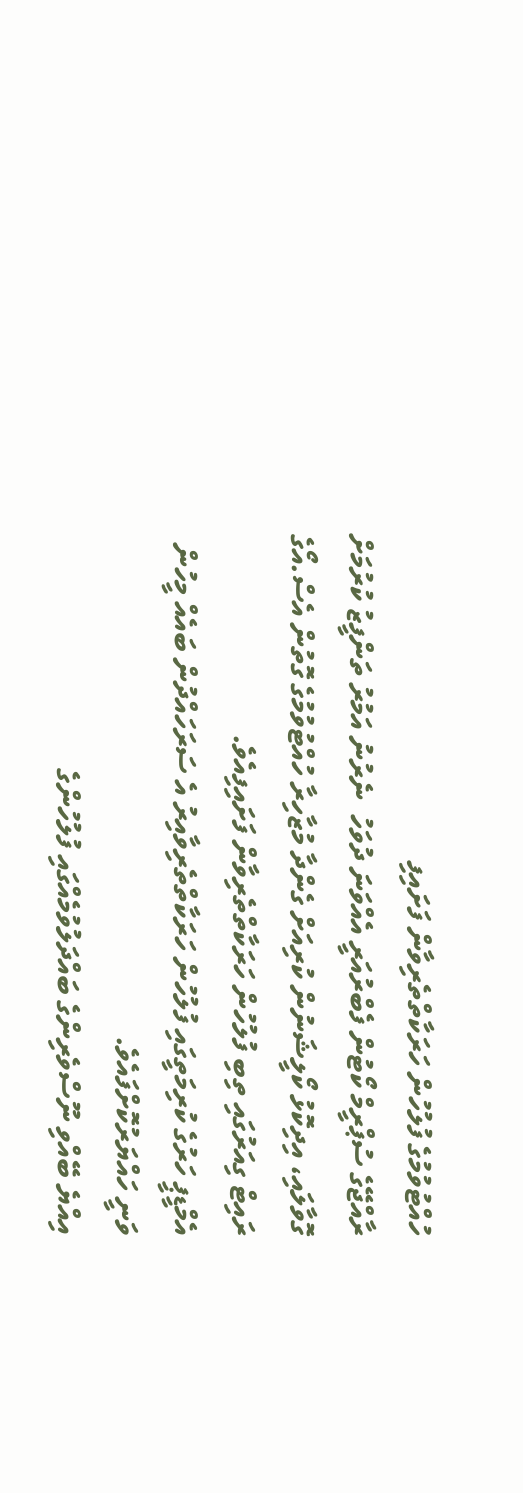ހުއްޓުވުމުގެ ފުލުހުން ހަރަކާތްތެރިވާން ފަށައިފި
ރާއްޖޭގެ ސުޕްރީމް ކޯޓުން ފެބްރުއަރީ އެއްވަނަ ދުވަހު  ނެރުނު އަމުރު ތަންފީޒު ކުރުމަށް ގޮވާލައި، އިދިކޮޅު ކޯލީޝަނުން ކުރިއަށް ގެންދާ މުޒާހިރާ ހުއްޓުވުމުގެ ގޮތުން އެސް.އޯގެ ރައިޓް ގިއަރުގައި ތިބި ފުލުހުން ހަރަކާތްތެރިވާން ފަށައިފިއެވެ.
އެމްޑީޕީ ހަރުގެ ކުރިމަތީގައި ފުލުހުން ހަރަކާތްތެރިވާއިރު އެ ސަރަހައްދުން ބައެއް މީހުން ވަނީ ހައްޔަރުކޮށްފައެވެ.
އިއްޔެ ބޭއްވި ނޫސްވެރިންގެ ބައްދަލުވުމެއްގައި ފުލުހުންގެ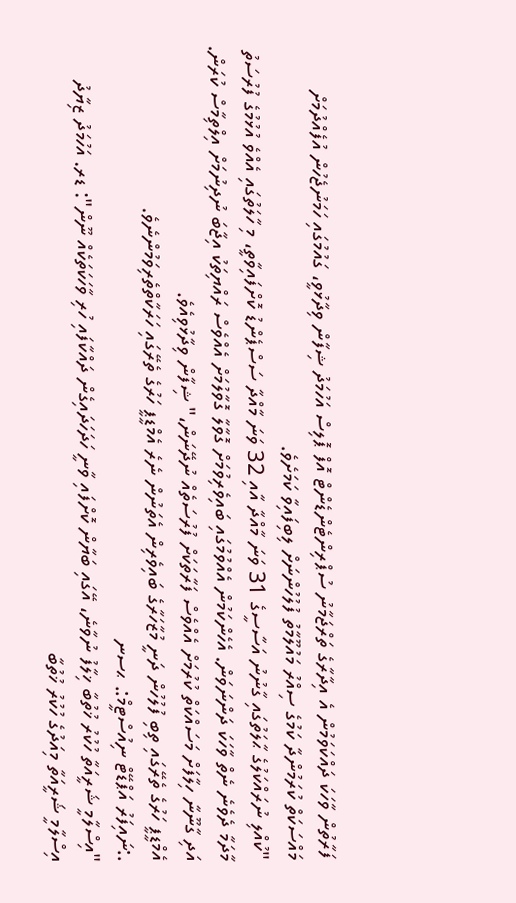ފަރާތުން ވާހަކަ ދައްކަވަމުން އެ އިދާރާގެ ތަރްޖަމާނު ސުޕްރިންޓެންޑެންޓް އޮފް ޕޮލިސް އަހުމަދު ޝިފާން ވިދާޅުވީ، ގައުމުގައި ހަމަނުޖެހުން އުފެއްދުމަށް މައްސަކަތް ކުރަމުންދާ ކަމުގެ ސިއްރު މައުލޫމާތު ފުލުހުންނަށް ލިބިފައިވާ ކަމަށެވެ.
"ކުއްލި ނުރައްކަލުގެ ޙާލަތުގައި ގާނުނު އަސާސީގެ 31 ވަނަ މާއްދާ އާއި 32 ވަނަ މާއްދާ ސަސްޕެންޑު ކޮށްފައިވާތީ، މި ހާލަތުގައި އެއްވެ އުޅުމުގެ ފުރުސަތު މާދަމާ ދެވެނެ ނެތް ވާހަކަ ދަންނަވަން. އެހެންކަމުން އެއްވުމުގައި ބައިވެރިވުމަށް ގޮވާލާ ގޮވާލުމަށް އެއްވެސް ރައްޔިތަކު އިޖާބަ ނުދިނުމަށް އިލްތިމާސް ކުރަން. އަދި ގާނޫނާ ހިލާފަށް މަސައްކަތް ކުރުމަށް އެއްވެސް ފަރާތަކަށް ފުރުސަތެއް ނުދޭނަން،" ޝިފާން ވިދާޅުވިއެވެ.
އެމްޑީޕީ ހަރުގެ ތެރޭގައި ތިބި ފުލުހުން ދަނީ މުޒާހަރާގެ ބައިވެރިން އެތަނުން ނެރެ އެމްޑީޕީ ހަރުގެ ތެރޭގައި ހަރަކާތްތެރިވަމުންނެވެ.
.:ނައިފަރު އަޕްޑޭޓް ނިއުސްޓީމް:. ޙސނ
"އިސްލާމީ ޝަރީއަތާ ހުކުރު ޚުތުބާ ޚިލާފު ނުވާނެ، އޭގައި ބަޔާން ކޮށްފައި ވާނީ ހަދަހަދައިގެން ދައްކާފައި ހުރި ވާހަކަތަކެއް ނޫން": ޑރ. އަހުމަދު ޒިޔާދު
އިސްލާމީ ޝަރީއަތާ މިއަދުގެ ހުކުރު ޚުތުބާ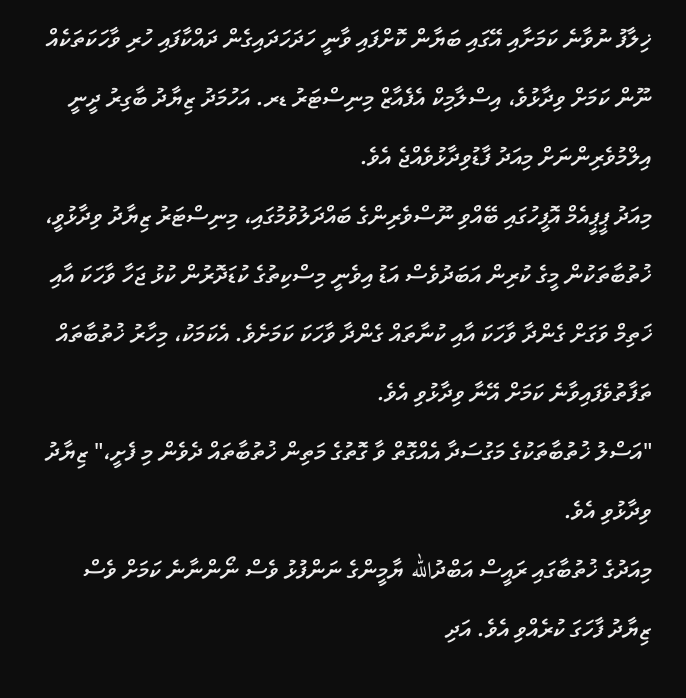ޚިލާފު ނުވާނެ ކަމަށާއި އޭގައި ބަޔާން ކޮށްފައި ވާނީ ހަދަހަދައިގެން ދައްކާފައި ހުރި ވާހަކަތަކެއް ނޫން ކަމަށް ވިދާޅުވެ، އިސްލާމިކް އެފެއާޒް މިނިސްޓަރު ޑރ. އަހުމަދު ޒިޔާދު ބާގިރު ދީނީ އިލްމުވެރިންނަށް މިއަދު ފާޑުވިދާޅުވެއްޖެ އެވެ.
މިއަދު ޕީޕީއެމް އޮފީހުގައި ބޭއްވި ނޫސްވެރިންގެ ބައްދަލުވުމުގައި، މިނިސްޓަރު ޒިޔާދު ވިދާޅުވީ، ޚުތުބާތަކުން މީގެ ކުރިން އަބަދުވެސް އަޑު އިވެނީ މިސްކިތުގެ ކުޑަދޮރުން ކުޅު ޖަހާ ވާހަކަ އާއި ޚަތިމް ވަގަށް ގެންދާ ވާހަކަ އާއި ކުނާތައް ގެންދާ ވާހަކަ ކަމަށެވެ. އެކަމަކު، މިހާރު ޚުތުބާތައް ތަފާތުވެފައިވާނެ ކަމަށް އޭނާ ވިދާޅުވި އެވެ.
"އަސްލު ޚުތުބާތަކުގެ މަގުސަދާ އެއްގޮތް ވާ ގޮތުގެ މަތިން ޚުތުބާތައް ދެވެން މި ފެށީ،" ޒިޔާދު ވިދާޅުވި އެވެ.
މިއަދުގެ ޚުތުބާގައި ރައީސް އަބްދުالله ޔާމީންގެ ނަންފުޅު ވެސް ނޯންނާނެ ކަމަށް ވެސް ޒިޔާދު ފާހަގަ ކުރެއްވި އެވެ. އަދި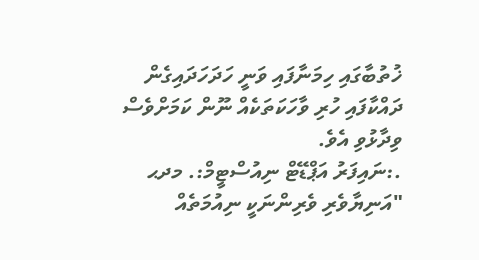ޚުތުބާގައި ހިމަނާފައި ވަނީ ހަދަހަދައިގެން ދައްކާފައި ހުރި ވާހަކަތަކެއް ނޫން ކަމަށްވެސް ވިދާޅުވި އެވެ.
.:ނައިފަރު އަޕްޑޭޓް ނިއުސްޓީމް:. މދޙ
"އަނިޔާވެރި ވެރިންނަކީ ނިއުމަތެއް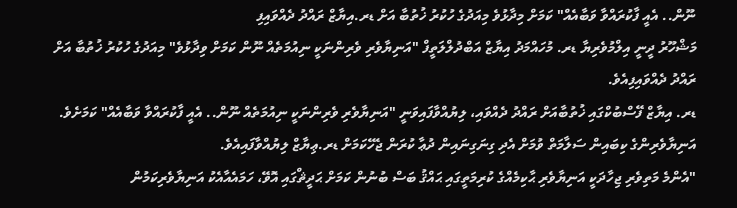ނޫން.. އެއީ ފާކުރައްވާ ވަބާއެއް" ކަމަށް މިދާޅުވެ މިއަދުގެ ހުކުރު ޚުތުބާ އަށް ޑރ.އިޔާޒް ރައްދު ދެއްވައިފި
މަޝްހޫރު ދީނީ އިލްމުވެރިޔާ ޑރ. މުހައްމަދު އިޔާޒް އަބްދުލްލަތީފް "އަނިޔާވެރި ވެރިންނަކީ ނިއުމަތެއް ނޫން ކަމަށް ވިދާޅުވެ" މިއަދުގެ ހުކުރު ޚުތުބާ އަށް ރައްދު ދެއްވައިފިއެވެ.
ޑރ. އިޔާޒް ފޭސްބުކްގައި ޚުތުބާއަށް ރައްދު ދެއްވައި، ލިޔުއްވާފައިވަނީ "އަނިޔާވެރި ވެރިންނަކީ ނިއުމަތެއް ނޫން.. އެއީ ފާކުރައްވާ ވަބާއެއް" ކަމަށެވެ. އަނިޔާވެރިންގެ ކިބައިން ސަލާމަތް ވުމަށް އެދި ގިނަގިނައިން ދުޢާ ކުރަން ޖެހޭކަމަށް ޑރ.ޢިޔާޒް ލިޔުއްވާފައިއެވެ.
"އެންމެ މަތިވެރި ޖިހާދަކީ އަނިޔާވެރި ޙާކިމެއްގެ ކުރިމަތީގައި ޙައްޤު ބަސް ބުނުން ކަމަށް ޙަދީޘްގައި އޮވޭ، ހަމައެއާއެކު އަނިޔާވެރިކަމުން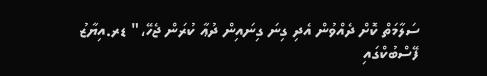ސަލާމަތް ކޮށް ދެއްވުން އެދި ގިނަ ގިނައިން ދުޢާ ކުރަން ޖެހޭ،" ޑރ.އިޔާޒު ފޭސްބުކްގައި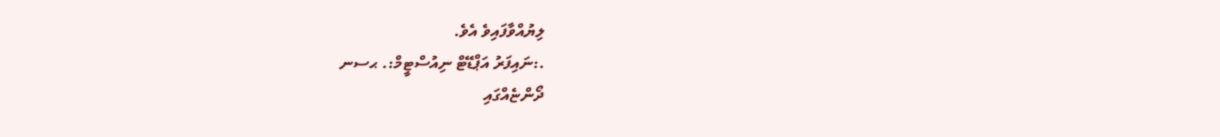ލިޔުއްވާފައިވެ އެވެ.
.:ނައިފަރު އަޕްޑޭޓް ނިއުސްޓީމް:. ޙސނ
ދޯންޏެއްގައި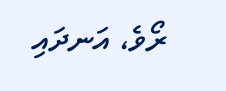ރޯވެ، އަނދައި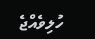ހުލިވެއްޖެ